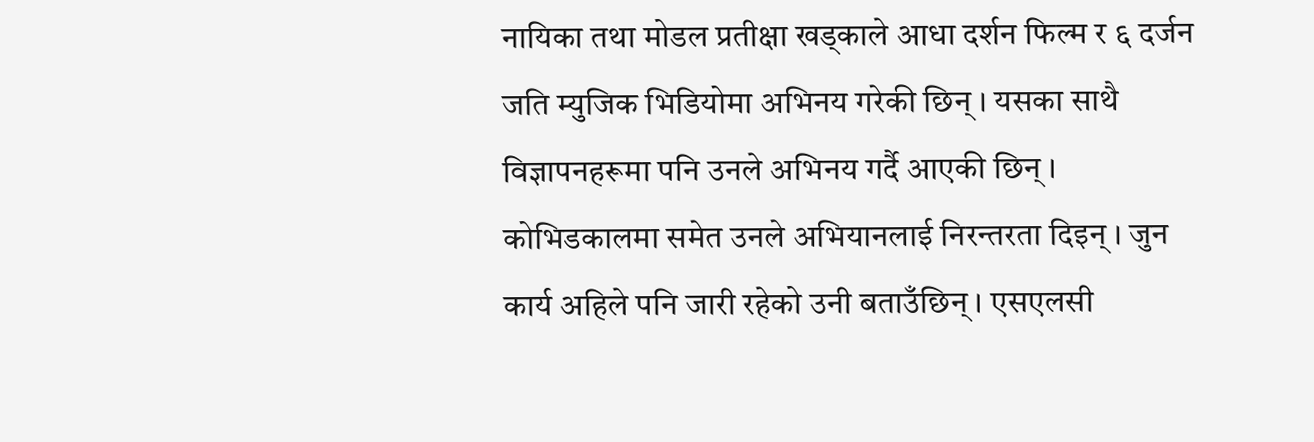नायिका तथा मोडल प्रतीक्षा खड्काले आधा दर्शन फिल्म र ६ दर्जन जति म्युजिक भिडियोमा अभिनय गरेकी छिन् । यसका साथै विज्ञापनहरूमा पनि उनले अभिनय गर्दै आएकी छिन् । कोभिडकालमा समेत उनले अभियानलाई निरन्तरता दिइन् । जुन कार्य अहिले पनि जारी रहेको उनी बताउँछिन् । एसएलसी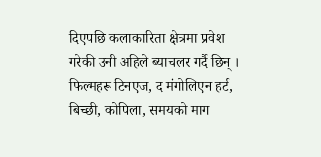दिएपछि कलाकारिता क्षेत्रमा प्रवेश गरेकी उनी अहिले ब्याचलर गर्दै छिन् । फिल्महरू टिनएज, द मंगोलिएन हर्ट, बिच्छी, कोपिला, समयको माग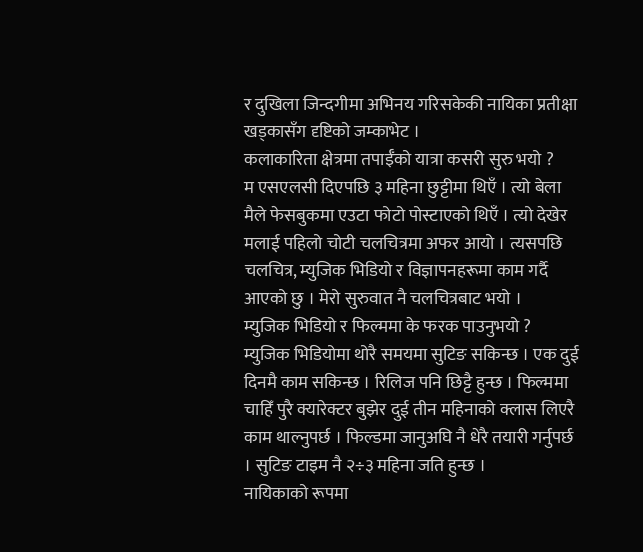र दुखिला जिन्दगीमा अभिनय गरिसकेकी नायिका प्रतीक्षा खड्कासँग दृष्टिको जम्काभेट ।
कलाकारिता क्षेत्रमा तपाईँको यात्रा कसरी सुरु भयो ?
म एसएलसी दिएपछि ३ महिना छुट्टीमा थिएँ । त्यो बेला मैले फेसबुकमा एउटा फोटो पोस्टाएको थिएँ । त्यो देखेर मलाई पहिलो चोटी चलचित्रमा अफर आयो । त्यसपछि चलचित्र, म्युजिक भिडियो र विज्ञापनहरूमा काम गर्दै आएको छु । मेरो सुरुवात नै चलचित्रबाट भयो ।
म्युजिक भिडियो र फिल्ममा के फरक पाउनुभयो ?
म्युजिक भिडियोमा थोरै समयमा सुटिङ सकिन्छ । एक दुई दिनमै काम सकिन्छ । रिलिज पनि छिट्टै हुन्छ । फिल्ममा चाहिँ पुरै क्यारेक्टर बुझेर दुई तीन महिनाको क्लास लिएरै काम थाल्नुपर्छ । फिल्डमा जानुअघि नै धेरै तयारी गर्नुपर्छ । सुटिङ टाइम नै २÷३ महिना जति हुन्छ ।
नायिकाको रूपमा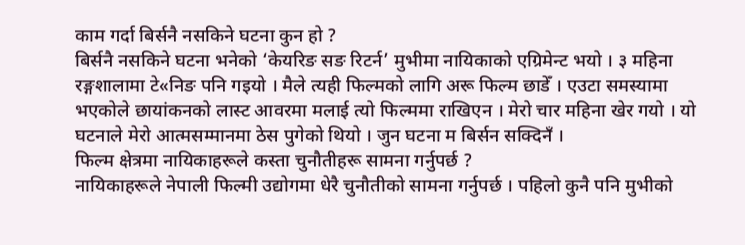काम गर्दा बिर्सनै नसकिने घटना कुन हो ?
बिर्सनै नसकिने घटना भनेको ‘केयरिङ सङ रिटर्न’ मुभीमा नायिकाको एग्रिमेन्ट भयो । ३ महिना रङ्गशालामा टे«निङ पनि गइयो । मैले त्यही फिल्मको लागि अरू फिल्म छाडेँ । एउटा समस्यामा भएकोले छायांकनको लास्ट आवरमा मलाई त्यो फिल्ममा राखिएन । मेरो चार महिना खेर गयो । यो घटनाले मेरो आत्मसम्मानमा ठेस पुगेको थियो । जुन घटना म बिर्सन सक्दिनँ ।
फिल्म क्षेत्रमा नायिकाहरूले कस्ता चुनौतीहरू सामना गर्नुपर्छ ?
नायिकाहरूले नेपाली फिल्मी उद्योगमा धेरै चुनौतीको सामना गर्नुपर्छ । पहिलो कुनै पनि मुभीको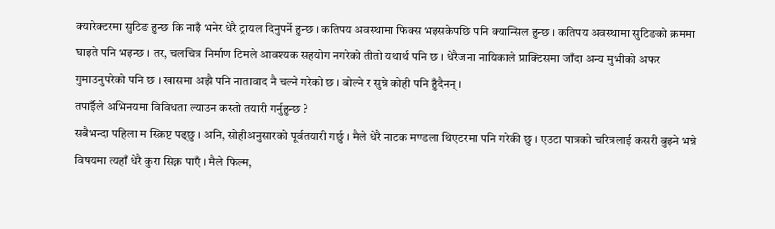क्यारेक्टरमा सुटिङ हुन्छ कि नाइँ भनेर धेरै ट्रायल दिनुपर्ने हुन्छ । कतिपय अवस्थामा फिक्स भइसकेपछि पनि क्यान्सिल हुन्छ । कतिपय अवस्थामा सुटिङको क्रममा घाइते पनि भइन्छ । तर, चलचित्र निर्माण टिमले आवश्यक सहयोग नगरेको तीतो यथार्थ पनि छ । धेरैजना नायिकाले प्राक्टिसमा जाँदा अन्य मुभीको अफर गुमाउनुपरेको पनि छ । खासमा अझै पनि नातावाद नै चल्ने गरेको छ । बोल्ने र सुन्ने कोही पनि हुँदैनन् ।
तपाईँले अभिनयमा विविधता ल्याउन कस्तो तयारी गर्नुहुन्छ ?
सबैभन्दा पहिला म स्क्रिप्ट पढ्छु । अनि, सोहीअनुसारको पूर्वतयारी गर्छु । मैले धेरै नाटक मण्डला थिएटरमा पनि गरेकी छु । एउटा पात्रको चरित्रलाई कसरी बुझ्ने भन्ने विषयमा त्यहाँ धेरै कुरा सिक्न पाएँ । मैले फिल्म,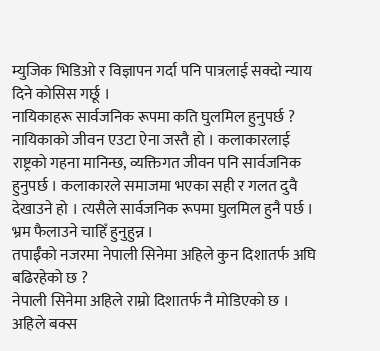म्युजिक भिडिओ र विज्ञापन गर्दा पनि पात्रलाई सक्दो न्याय दिने कोसिस गर्छू ।
नायिकाहरू सार्वजनिक रूपमा कति घुलमिल हुनुपर्छ ?
नायिकाको जीवन एउटा ऐना जस्तै हो । कलाकारलाई राष्ट्रको गहना मानिन्छ, व्यक्तिगत जीवन पनि सार्वजनिक हुनुपर्छ । कलाकारले समाजमा भएका सही र गलत दुवै देखाउने हो । त्यसैले सार्वजनिक रूपमा घुलमिल हुनै पर्छ । भ्रम फैलाउने चाहिँ हुनुहुन्न ।
तपाईँको नजरमा नेपाली सिनेमा अहिले कुन दिशातर्फ अघि बढिरहेको छ ?
नेपाली सिनेमा अहिले राम्रो दिशातर्फ नै मोडिएको छ । अहिले बक्स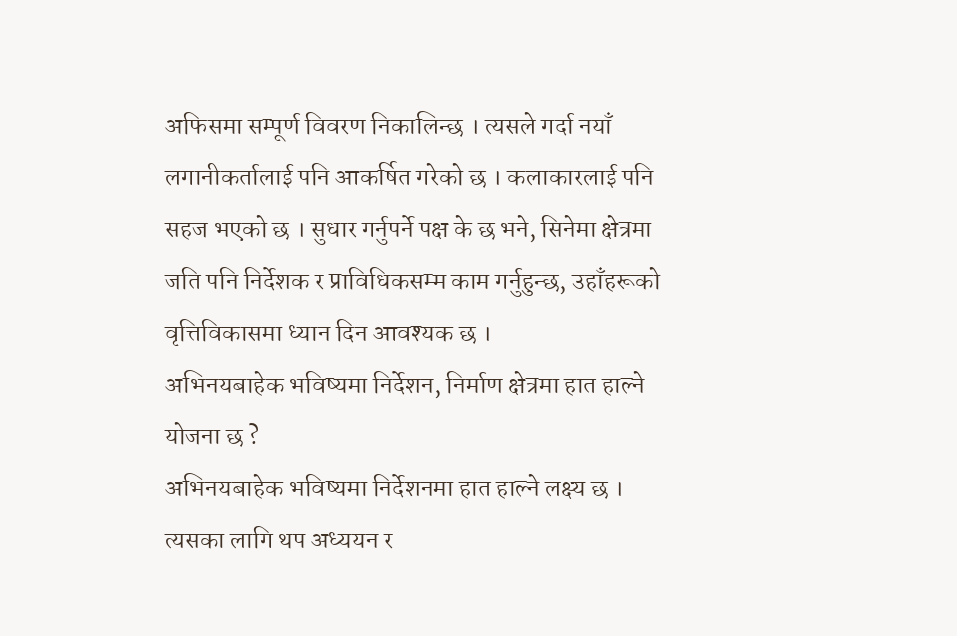अफिसमा सम्पूर्ण विवरण निकालिन्छ । त्यसले गर्दा नयाँ लगानीकर्तालाई पनि आकर्षित गरेको छ । कलाकारलाई पनि सहज भएको छ । सुधार गर्नुपर्ने पक्ष के छ भने, सिनेमा क्षेत्रमा जति पनि निर्देशक र प्राविधिकसम्म काम गर्नुहुन्छ, उहाँहरूको वृत्तिविकासमा ध्यान दिन आवश्यक छ ।
अभिनयबाहेक भविष्यमा निर्देशन, निर्माण क्षेत्रमा हात हाल्ने योजना छ ?
अभिनयबाहेक भविष्यमा निर्देशनमा हात हाल्ने लक्ष्य छ । त्यसका लागि थप अध्ययन र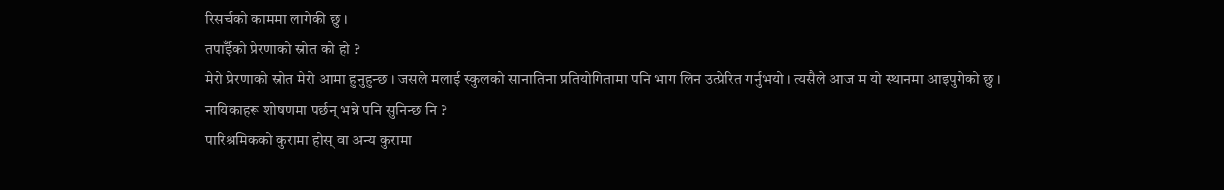रिसर्चको काममा लागेकी छु ।
तपाईँको प्रेरणाको स्रोत को हो ?
मेरो प्रेरणाको स्रोत मेरो आमा हुनुहुन्छ । जसले मलाई स्कुलको सानातिना प्रतियोगितामा पनि भाग लिन उत्प्रेरित गर्नुभयो । त्यसैले आज म यो स्थानमा आइपुगेको छु ।
नायिकाहरू शोषणमा पर्छन् भन्ने पनि सुनिन्छ नि ?
पारिश्रमिकको कुरामा होस् वा अन्य कुरामा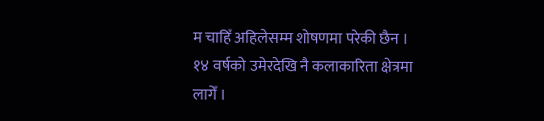म चाहिँ अहिलेसम्म शोषणमा परेकी छैन । १४ वर्षको उमेरदेखि नै कलाकारिता क्षेत्रमा लागेँ ।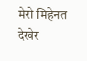मेरो मिहेनत देखेर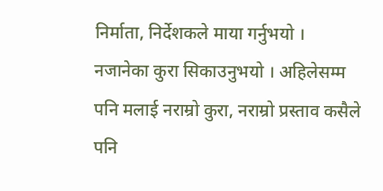निर्माता, निर्देशकले माया गर्नुभयो । नजानेका कुरा सिकाउनुभयो । अहिलेसम्म पनि मलाई नराम्रो कुरा, नराम्रो प्रस्ताव कसैले पनि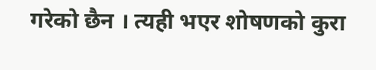गरेको छैन । त्यही भएर शोषणको कुरा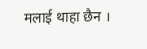मलाई थाहा छैन ।